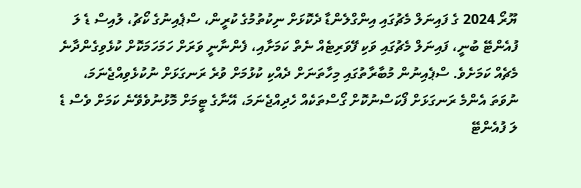ޔޫރޯ 2024 ގެ ފައިނަލް މެޗުގައި އިންގްލެންޑާ ދެކޮޅަށް ނިކުތުމުގެ ކުރީން، ސްޕެއިނުގެ ކޯޗު، ލުއިސް ޑެ ލަ ފުއެންޓޭ ބުނީ، ފައިނަލް މެޗުގައި ވަކި ފޭވަރިޓެއް ނެތް ކަމަށާއި، ފެންނާނީ ވަރަށް ހަމަހަމަކޮށް ކުޅެވިގެންދާނެ މެޗެއް ކަމަށެވެ. ސްޕެއިނުން މުބާރާތުގައި މިހާތަނަށް ދެއްކި ކުޅުމަށް ވުރެ ރަނގަޅަށް ނުކުޅެވިއްޖެނަމަ، ނުވަތަ އެންމެ ރަނގަޅަށް ފޯކަސްނުކޮށް ގޯސްތަކެއް ހެދިއްޖެނަމަ، އޭނާގެ ޓީމަށް މޮޅުނުވެވޭނެ ކަމަށް ވެސް ޑެ ލަ ފުއެންޓޭ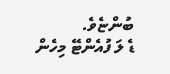ބުންޏެވެ.
ޑެ ލަ ފުއެންޓޭ މިހެން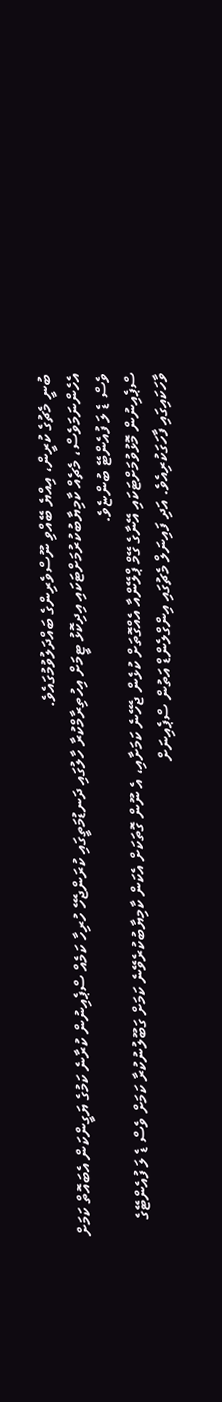ބުނީ މެޗުގެ ކުރީން، އިއްޔެ ބޭއްވި ނޫސްވެރިންގެ ބައްދަލުވުމުގައެވެ.
އެހެންނަމަވެސް، މެޗެއް ކާމިޔާބުކުރުމަށްޓަކައި އިދިކޮޅު ޓީމަށް އިހުތިރާމްކުރާ ހާލުގައި ދަނޑުމަތީގައި ކުރަންޖެހޭ ހުރިހާ ކަމެއް ސްޕެއިނުން ކުރާނެ ކަމުގެ ޔަގީންކަން އެބައޮތް ކަމަށް ވެސް ޑެ ލަ ފުއެންޓޭ ބުންޏެވެ.
ސްޕެއިނުން މޮޅުވުމަށްޓަކައި އޭނާގެ ގޭމް ޕްލޭންއާ އެއްގޮތަށް ކުޅެން ޖެހޭނެ ކަމަށާއި، އެ ނޫން ގޮތަކަށް އެކަން ކާމިޔާބުކުރެވޭނެ ކަމަށް ގަބޫލުނުކުރާ ކަމަށް ވެސް ޑެ ލަ ފުއެންޓޭގެ ވާހަކައިގައި ފާހަގަކުރިއެވެ. އަދި ފައިނަލް މެޗުގައި އިންގްލެންޑް އަތުން ސްޕެއިނަށް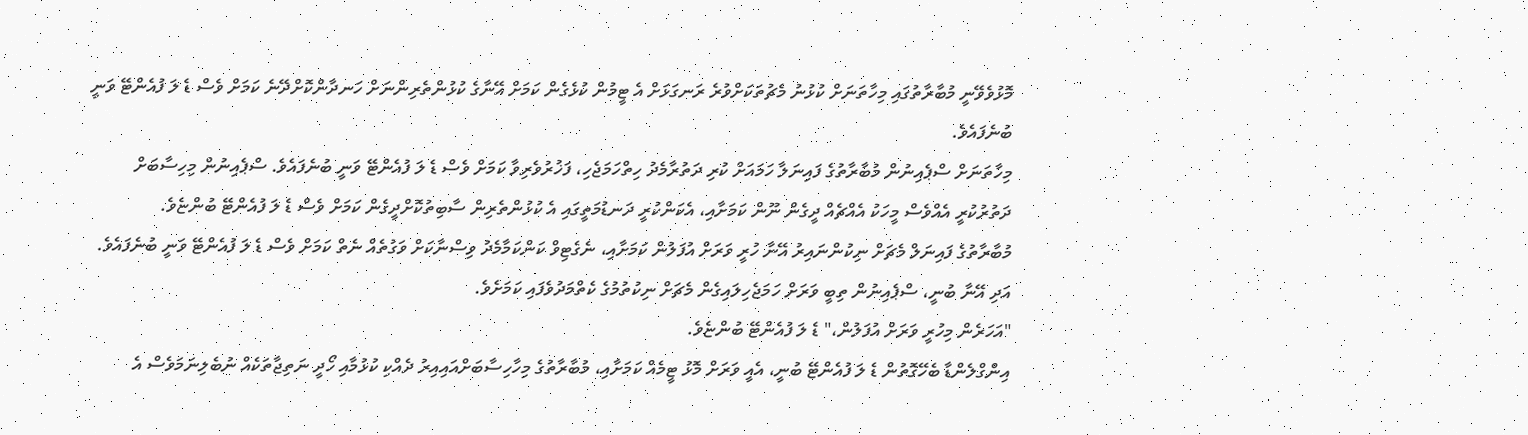މޮޅުވެވޭނީ މުބާރާތުގައި މިހާތަނަށް ކުޅުނު މެޗުތަކަށްވުރެ ރަނގަޅަށް އެ ޓީމުން ކުޅެގެން ކަމަށް އޭނާގެ ކުޅުންތެރިންނަށް ހަނދާންކޮށްދޭނެ ކަމަށް ވެސް ޑެ ލަ ފުއެންޓޭ ވަނީ ބުނެފައެވެ.
މިހާތަނަށް ސްޕެއިނުން މުބާރާތުގެ ފައިނަލާ ހަމައަށް ކުރި ދަތުރާމެދު ހިތްހަމަޖެހި، ފަޚުރުވެރިވާ ކަމަށް ވެސް ޑެ ލަ ފުއެންޓޭ ވަނީ ބުނެފައެވެ. ސްޕެއިނުން މިހިސާބަށް ދަތުރުކުރީ އެއްވެސް މީހަކު އެއްޗެއް ދީގެން ނޫން ކަމަށާއި، އެކަންކުރީ ދަނޑުމަތީގައި އެ ކުޅުންތެރިން ސާބިތުކޮށްދީގެން ކަމަށް ވެސް ޑެ ލަ ފުއެންޓޭ ބުންޏެވެ.
މުބާރާތުގެ ފައިނަލް މެޗަށް ނިކުންނައިރު އޭނާ ހުރީ ވަރަށް އުފަލުން ކަމަށާއި، ނެގެޓިވް ކަންކަމާމެދު ވިސްނާކަށް ވަގުތެއް ނެތް ކަމަށް ވެސް ޑެ ލަ ފުއެންޓޭ ވަނީ ބުނެފައެވެ. އަދި އޭނާ ބުނީ، ސްޕެއިނުން ތިބީ ވަރަށް ހަމަޖެހިލައިގެން މެޗަށް ނިކުތުމުގެ ކެތްމަދުވެފައި ކަމަށެވެ.
"އަހަރެން މިހުރީ ވަރަށް އުފަލުން،" ޑެ ލަ ފުއެންޓޭ ބުންޏެވެ.
އިންގްލެންޑާ ބެހޭގޮތުން ޑެ ލަ ފުއެންޓޭ ބުނީ، އެއީ ވަރަށް މޮޅު ޓީމެއް ކަމަށާއި، މުބާރާތުގެ މިހާހިސާބަށްއައިއިރު ދެއްކި ކުޅުމާއި ހޯދީ ނަތިޖާތަކެއް ނުބެލިނަމަވެސް އެ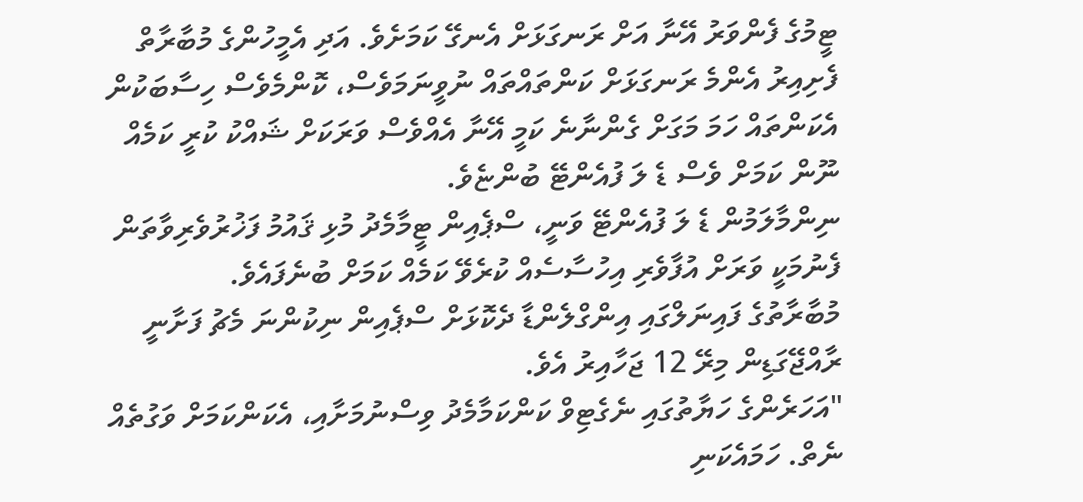ޓީމުގެ ފެންވަރު އޭނާ އަށް ރަނގަޅަށް އެނގޭ ކަމަށެވެ. އަދި އެމީހުންގެ މުބާރާތް ފެށިއިރު އެންމެ ރަނގަޅަށް ކަންތައްތައް ނުވީނަމަވެސް، ކޮންމެވެސް ހިސާބަކުން އެކަންތައް ހަމަ މަގަށް ގެންނާނެ ކަމީ އޭނާ އެއްވެސް ވަރަކަށް ޝައްކު ކުރީ ކަމެއް ނޫން ކަމަށް ވެސް ޑެ ލަ ފުއެންޓޭ ބުންޏެވެ.
ނިންމާލަމުން ޑެ ލަ ފުއެންޓޭ ވަނީ، ސްޕެއިން ޓީމާމެދު މުޅި ޤައުމު ފަޚުރުވެރިވާތަން ފެނުމަކީ ވަރަށް އުފާވެރި އިހުސާސެއް ކުރެވޭ ކަމެއް ކަމަށް ބުނެފައެވެ.
މުބާރާތުގެ ފައިނަލްގައި އިންގްލެންޑާ ދެކޮޅަށް ސްޕެއިން ނިކުންނަ މެޗު ފަށާނީ ރާއްޖޭގަޑިން މިރޭ 12 ޖަހާއިރު އެވެ.
"އަހަރެންގެ ހަޔާތުގައި ނެގެޓިވް ކަންކަމާމެދު ވިސްނުމަށާއި، އެކަންކަމަށް ވަގުތެއް ނެތް. ހަމައެކަނި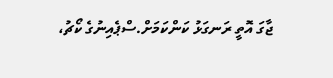ޖާގަ އޮތީ ރަނގަޅު ކަންކަމަށް.ސްޕެއިނުގެ ކޯޗު،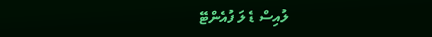ލުއިސް ޑެ ލަ ފުއެންޓޭ